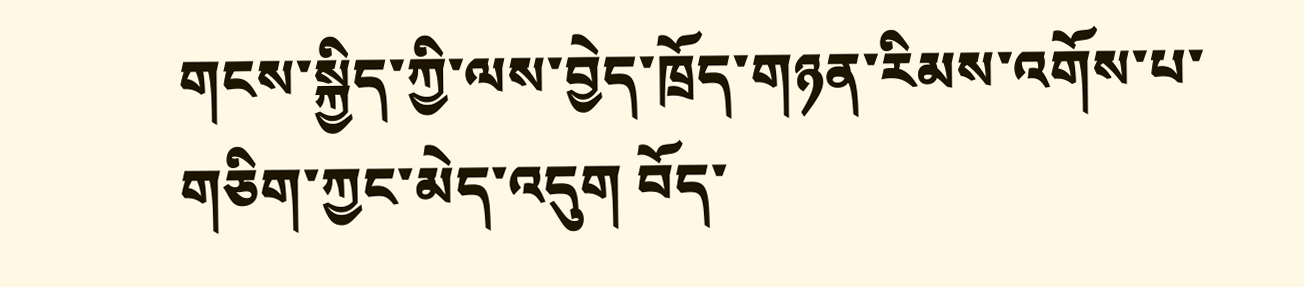གངས་སྐྱིད་ཀྱི་ལས་བྱེད་ཁྲོད་གཉན་རིམས་འགོས་པ་གཅིག་ཀྱང་མེད་འདུག བོད་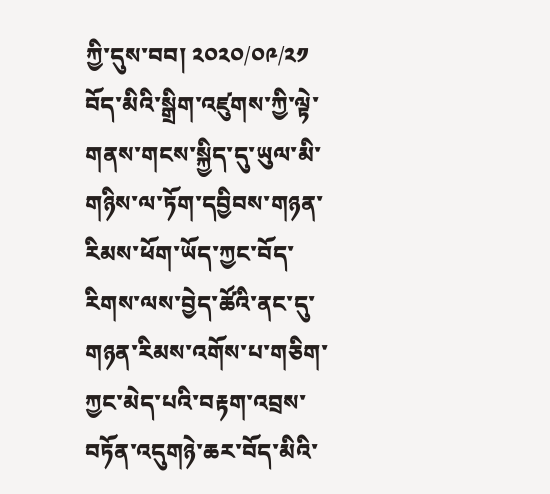ཀྱི་དུས་བབ། ༢༠༢༠/༠༩/༢༡ བོད་མིའི་སྒྲིག་འཛུགས་ཀྱི་ལྟེ་གནས་གངས་སྐྱིད་དུ་ཡུལ་མི་གཉིས་ལ་ཏོག་དབྱིབས་གཉན་རིམས་ཕོག་ཡོད་ཀྱང་བོད་རིགས་ལས་བྱེད་ཚོའི་ནང་དུ་གཉན་རིམས་འགོས་པ་གཅིག་ཀྱང་མེད་པའི་བརྟག་འབྲས་བཏོན་འདུགཉེ་ཆར་བོད་མིའི་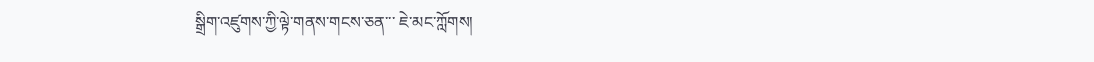སྒྲིག་འཛུགས་ཀྱི་ལྟེ་གནས་གངས་ཅན་་་ ཇེ་མང་ཀློགས།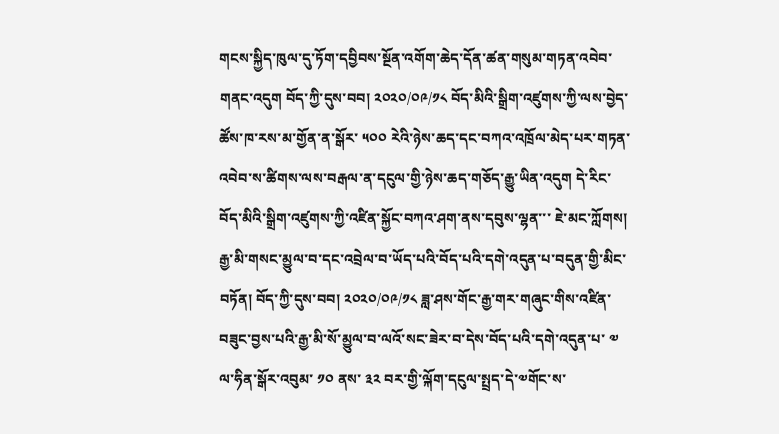གངས་སྐྱིད་ཁུལ་དུ་ཏོག་དབྱིབས་སྔོན་འགོག་ཆེད་དོན་ཚན་གསུམ་གཏན་འབེབ་གནང་འདུག བོད་ཀྱི་དུས་བབ། ༢༠༢༠/༠༩/༡༨ བོད་མིའི་སྒྲིག་འཛུགས་ཀྱི་ལས་བྱེད་ཚོས་ཁ་རས་མ་གྱོན་ན་སྒོར་ ༥༠༠ རེའི་ཉེས་ཆད་དང་བཀའ་འཁྲོལ་མེད་པར་གཏན་འབེབ་ས་ཚིགས་ལས་བརྒལ་ན་དངུལ་གྱི་ཉེས་ཆད་གཅོད་རྒྱུ་ཡིན་འདུག དེ་རིང་བོད་མིའི་སྒྲིག་འཛུགས་ཀྱི་འཛིན་སྐྱོང་བཀའ་ཤག་ནས་དབུས་ལྷན་་་ ཇེ་མང་ཀློགས།
རྒྱ་མི་གསང་མྱུལ་བ་དང་འབྲེལ་བ་ཡོད་པའི་བོད་པའི་དགེ་འདུན་པ་བདུན་གྱི་མིང་བཏོན། བོད་ཀྱི་དུས་བབ། ༢༠༢༠/༠༩/༡༨ ཟླ་ཤས་གོང་རྒྱ་གར་གཞུང་གིས་འཛིན་བཟུང་བྱས་པའི་རྒྱ་མི་སོ་མྱུལ་བ་ལའོ་སང་ཟེར་བ་དེས་བོད་པའི་དགེ་འདུན་པ་ ༧ ལ་ཧིན་སྒོར་འབུམ་ ༡༠ ནས་ ༣༢ བར་གྱི་ལྐོག་དངུལ་སྤྲད་དེ་༧གོང་ས་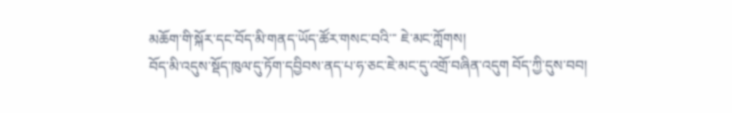མཆོག་གི་སྐོར་དང་བོད་མི་གནད་ཡོད་ཚོར་གསང་བའི་་་ ཇེ་མང་ཀློགས།
བོད་མི་འདུས་སྡོད་ཁུལ་དུ་ཏོག་དབྱིབས་ནད་པ་ཧ་ཅང་ཇེ་མང་དུ་འགྲོ་བཞིན་འདུག བོད་ཀྱི་དུས་བབ།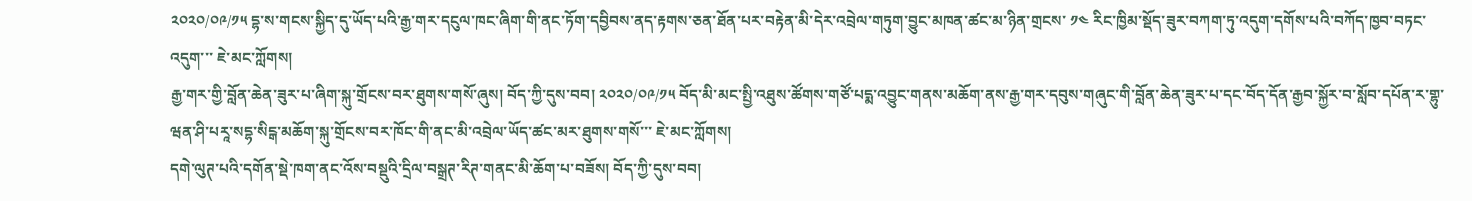༢༠༢༠/༠༩/༡༥ དྷ་ས་གངས་སྐྱིད་དུ་ཡོད་པའི་རྒྱ་གར་དངུལ་ཁང་ཞིག་གི་ནང་ཏོག་དབྱིབས་ནད་རྟགས་ཅན་ཐོན་པར་བརྟེན་མི་དེར་འབྲེལ་གཏུག་བྱུང་མཁན་ཚང་མ་ཉིན་གྲངས་ ༡༤ རིང་ཁྱིམ་སྡོད་ཟུར་བཀག་ཏུ་འདུག་དགོས་པའི་བཀོད་ཁྱབ་བཏང་འདུག་་་ ཇེ་མང་ཀློགས།
རྒྱ་གར་གྱི་བློན་ཆེན་ཟུར་པ་ཞིག་སྐུ་གྲོངས་བར་ཐུགས་གསོ་ཞུས། བོད་ཀྱི་དུས་བབ། ༢༠༢༠/༠༩/༡༥ བོད་མི་མང་སྤྱི་འཐུས་ཚོགས་གཙོ་པདྨ་འབྱུང་གནས་མཆོག་ནས་རྒྱ་གར་དབུས་གཞུང་གི་བློན་ཆེན་ཟུར་པ་དང་བོད་དོན་རྒྱབ་སྐྱོར་བ་སློབ་དཔོན་ར་གྷུ་ཝན་ཤི་པརཱ་སདྷ་སིངྒ་མཆོག་སྐུ་གྲོངས་བར་ཁོང་གི་ནང་མི་འབྲེལ་ཡོད་ཚང་མར་ཐུགས་གསོ་་་ ཇེ་མང་ཀློགས།
དགེ་ལུཊ་པའི་དགོན་སྡེ་ཁག་ནང་འོས་བསྡུའི་དྲིལ་བསྒྲཊ་རིཊ་གནང་མི་ཆོག་པ་བཟོས། བོད་ཀྱི་དུས་བབ།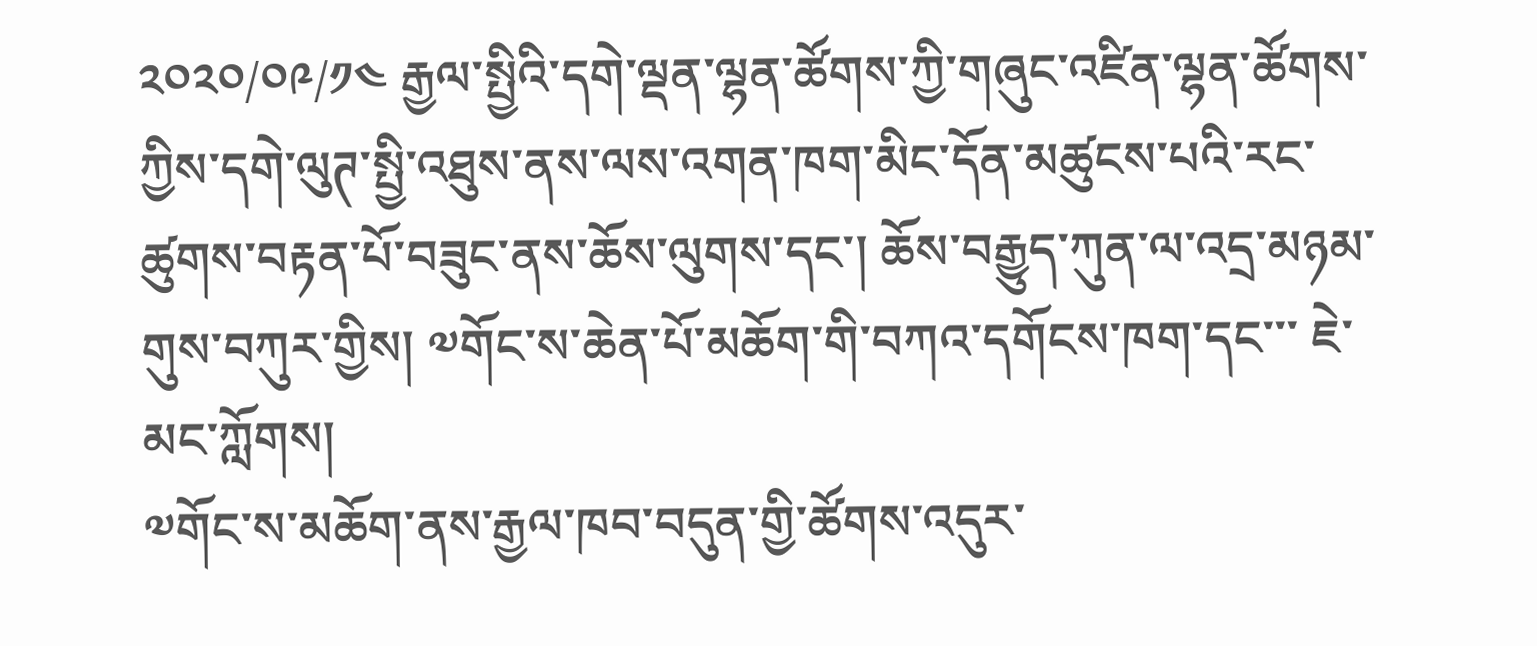༢༠༢༠/༠༩/༡༤ རྒྱལ་སྤྱིའི་དགེ་ལྡན་ལྷན་ཚོགས་ཀྱི་གཞུང་འཛིན་ལྷན་ཚོགས་ཀྱིས་དགེ་ལུཊ་སྤྱི་འཐུས་ནས་ལས་འགན་ཁག་མིང་དོན་མཚུངས་པའི་རང་ཚུགས་བརྟན་པོ་བཟུང་ནས་ཆོས་ལུགས་དང་། ཆོས་བརྒྱུད་ཀུན་ལ་འདྲ་མཉམ་གུས་བཀུར་གྱིས། ༧གོང་ས་ཆེན་པོ་མཆོག་གི་བཀའ་དགོངས་ཁག་དང་་་ ཇེ་མང་ཀློགས།
༧གོང་ས་མཆོག་ནས་རྒྱལ་ཁབ་བདུན་གྱི་ཚོགས་འདུར་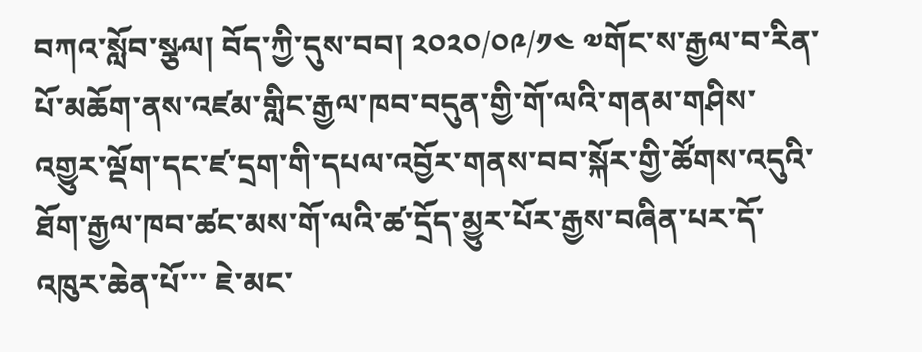བཀའ་སློབ་སྩལ། བོད་ཀྱི་དུས་བབ། ༢༠༢༠/༠༩/༡༤ ༧གོང་ས་རྒྱལ་བ་རིན་པོ་མཆོག་ནས་འཛམ་གླིང་རྒྱལ་ཁབ་བདུན་གྱི་གོ་ལའི་གནམ་གཤིས་འགྱུར་ལྡོག་དང་ཛ་དྲག་གི་དཔལ་འབྱོར་གནས་བབ་སྐོར་གྱི་ཚོགས་འདུའི་ཐོག་རྒྱལ་ཁབ་ཚང་མས་གོ་ལའི་ཚ་དྲོད་མྱུར་པོར་རྒྱས་བཞིན་པར་དོ་འཁུར་ཆེན་པོ་་་ ཇེ་མང་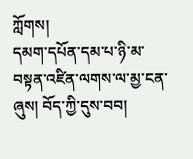ཀློགས།
དམག་དཔོན་དམ་པ་ཉི་མ་བསྟན་འཛིན་ལགས་ལ་མྱ་ངན་ཞུས། བོད་ཀྱི་དུས་བབ།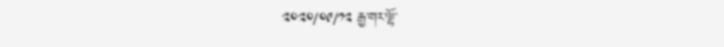༢༠༢༠/༠༩/༡༢ རྒྱ་གར་ལྷོ་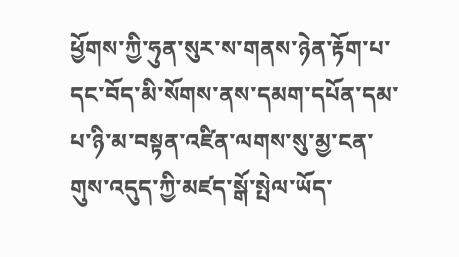ཕྱོགས་ཀྱི་ཧུན་སུར་ས་གནས་ཉེན་རྟོག་པ་དང་བོད་མི་སོགས་ནས་དམག་དཔོན་དམ་པ་ཉི་མ་བསྟན་འཛིན་ལགས་སུ་མྱ་ངན་གུས་འདུད་ཀྱི་མཛད་སྒོ་སྤེལ་ཡོད་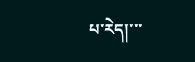པ་རེད།་་་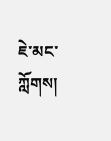ཇེ་མང་ཀློགས།